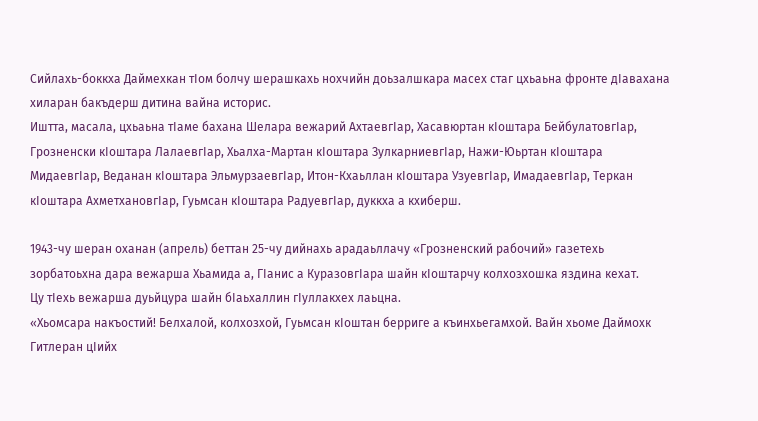Сийлахь-боккха Даймехкан тIом болчу шерашкахь нохчийн доьзалшкара масех стаг цхьаьна фронте дIавахана хиларан бакъдерш дитина вайна историс.
Иштта, масала, цхьаьна тIаме бахана Шелара вежарий АхтаевгIар, Хасавюртан кIоштара БейбулатовгIар, Грозненски кIоштара ЛалаевгIар, Хьалха-Мартан кIоштара ЗулкарниевгIар, Нажи-Юьртан кIоштара МидаевгIар, Веданан кIоштара ЭльмурзаевгIар, Итон-Кхаьллан кIоштара УзуевгIар, ИмадаевгIар, Теркан кIоштара АхметхановгIар, Гуьмсан кIоштара РадуевгIар, дуккха а кхиберш.

1943-чу шеран оханан (апрель) беттан 25-чу дийнахь арадаьллачу «Грозненский рабочий» газетехь зорбатоьхна дара вежарша Хьамида а, ГIанис а КуразовгIара шайн кIоштарчу колхозхошка яздина кехат.
Цу тIехь вежарша дуьйцура шайн бIаьхаллин гIуллакхех лаьцна.
«Хьомсара накъостий! Белхалой, колхозхой, Гуьмсан кIоштан берриге а къинхьегамхой. Вайн хьоме Даймохк Гитлеран цIийх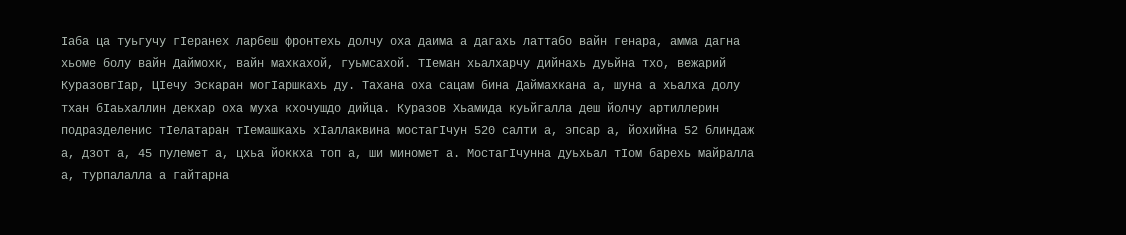Iаба ца туьгучу гIеранех ларбеш фронтехь долчу оха даима а дагахь латтабо вайн генара, амма дагна хьоме болу вайн Даймохк, вайн махкахой, гуьмсахой. ТIеман хьалхарчу дийнахь дуьйна тхо, вежарий КуразовгIар, ЦIечу Эскаран могIаршкахь ду. Тахана оха сацам бина Даймахкана а, шуна а хьалха долу тхан бIаьхаллин декхар оха муха кхочушдо дийца. Куразов Хьамида куьйгалла деш йолчу артиллерин подразделенис тIелатаран тIемашкахь хIаллаквина мостагIчун 520 салти а, эпсар а, йохийна 52 блиндаж а, дзот а, 45 пулемет а, цхьа йоккха топ а, ши миномет а. МостагIчунна дуьхьал тIом барехь майралла а, турпалалла а гайтарна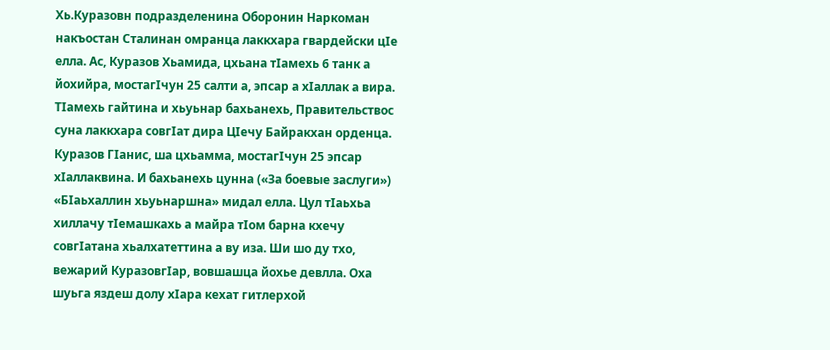Хь.Куразовн подразделенина Оборонин Наркоман накъостан Сталинан омранца лаккхара гвардейски цIе елла. Ас, Куразов Хьамида, цхьана тIамехь 6 танк а йохийра, мостагIчун 25 салти а, эпсар а хIаллак а вира. ТIамехь гайтина и хьуьнар бахьанехь, Правительствос суна лаккхара совгIат дира ЦIечу Байракхан орденца. Куразов ГIанис, ша цхьамма, мостагIчун 25 эпсар хIаллаквина. И бахьанехь цунна («За боевые заслуги») «БIаьхаллин хьуьнаршна» мидал елла. Цул тIаьхьа хиллачу тIемашкахь а майра тIом барна кхечу совгIатана хьалхатеттина а ву иза. Ши шо ду тхо, вежарий КуразовгIар, вовшашца йохье девлла. Оха шуьга яздеш долу хIара кехат гитлерхой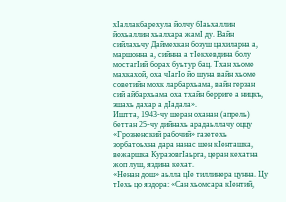хIаллакбарехула йолчу бIаьхаллин йохьаллин хьалхара жамI ду. Вайн сийлахьчу Даймехкан бозуш цахиларна а, маршонна а, сийнна а тIекхевдина болу мостагIий борах буьтур бац. Тхан хьоме махкахой, оха чIагIо йо шуна вайн хьоме советийн мохк ларбархьама, вайн герзан сий айбархьама оха тхайн берриге а ницкъ, эшахь дахар а дIадала».
Иштта, 1943-чу шеран оханан (апрель) беттан 25-чу дийнахь арадаьллачу оццу «Грозненский рабочий» газетехь зорбатоьхна дара нанас шен кIенташка, вежаршка КуразовгIаьрга, церан кехатна жоп луш, яздина кехат.
«Ненан дош» аьлла цIе тиллинера цунна. Цу тIехь цо яздора: «Сан хьомсара кIентий,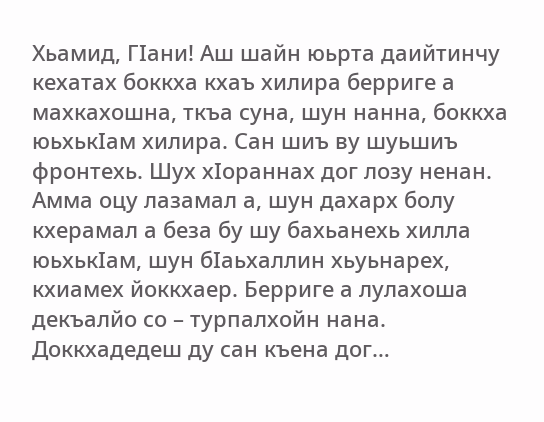Хьамид, ГIани! Аш шайн юьрта даийтинчу кехатах боккха кхаъ хилира берриге а махкахошна, ткъа суна, шун нанна, боккха юьхькIам хилира. Сан шиъ ву шуьшиъ фронтехь. Шух хIораннах дог лозу ненан. Амма оцу лазамал а, шун дахарх болу кхерамал а беза бу шу бахьанехь хилла юьхькIам, шун бIаьхаллин хьуьнарех, кхиамех йоккхаер. Берриге а лулахоша декъалйо со – турпалхойн нана. Доккхадедеш ду сан къена дог…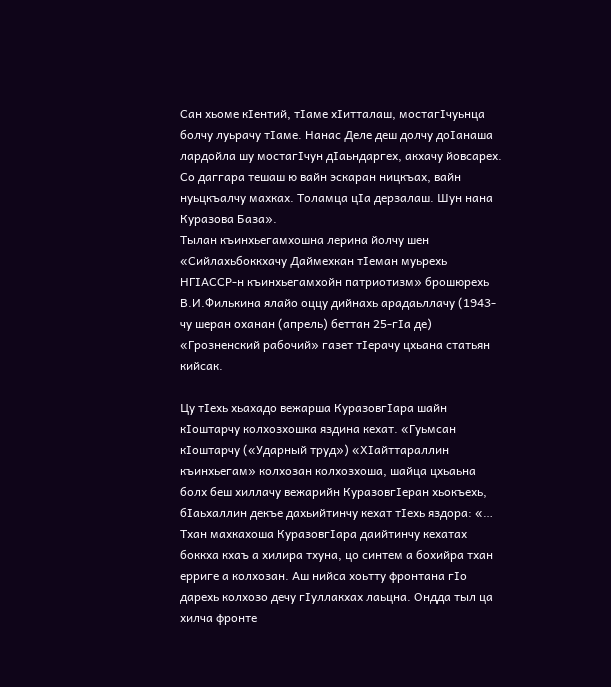Сан хьоме кIентий, тIаме хIитталаш, мостагIчуьнца болчу луьрачу тIаме. Нанас Деле деш долчу доIанаша лардойла шу мостагIчун дIаьндаргех, акхачу йовсарех. Со даггара тешаш ю вайн эскаран ницкъах, вайн нуьцкъалчу махках. Толамца цIа дерзалаш. Шун нана Куразова База».
Тылан къинхьегамхошна лерина йолчу шен «Сийлахьбоккхачу Даймехкан тIеман муьрехь НГIАССР-н къинхьегамхойн патриотизм» брошюрехь В.И.Филькина ялайо оццу дийнахь арадаьллачу (1943-чу шеран оханан (апрель) беттан 25-гIа де) «Грозненский рабочий» газет тIерачу цхьана статьян кийсак.

Цу тIехь хьахадо вежарша КуразовгIара шайн кIоштарчу колхозхошка яздина кехат. «Гуьмсан кIоштарчу («Ударный труд») «ХIайттараллин къинхьегам» колхозан колхозхоша, шайца цхьаьна болх беш хиллачу вежарийн КуразовгIеран хьокъехь, бIаьхаллин декъе дахьийтинчу кехат тIехь яздора: «… Тхан махкахоша КуразовгIара даийтинчу кехатах боккха кхаъ а хилира тхуна, цо синтем а бохийра тхан ерриге а колхозан. Аш нийса хоьтту фронтана гIо дарехь колхозо дечу гIуллакхах лаьцна. Ондда тыл ца хилча фронте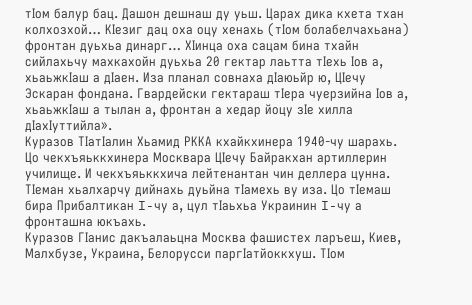тIом балур бац. Дашон дешнаш ду уьш. Царах дика кхета тхан колхозхой… КIезиг дац оха оцу хенахь (тIом болабелчахьана) фронтан дуьхьа динарг… ХIинца оха сацам бина тхайн сийлахьчу махкахойн дуьхьа 20 гектар лаьтта тIехь Iов а, хьаьжкIаш а дIаен. Иза планал совнаха дIаюьйр ю, ЦIечу Эскаран фондана. Гвардейски гектараш тIера чуерзийна Iов а, хьаьжкIаш а тылан а, фронтан а хедар йоцу зIе хилла дIахIуттийла».
Куразов ТIатIалин Хьамид РККА кхайкхинера 1940-чу шарахь. Цо чекхъяьккхинера Москвара ЦIечу Байракхан артиллерин училище. И чекхъяьккхича лейтенантан чин деллера цунна. ТIеман хьалхарчу дийнахь дуьйна тIамехь ву иза. Цо тIемаш бира Прибалтикан I-чу а, цул тIаьхьа Украинин I-чу а фронташна юкъахь.
Куразов ГIанис дакъалаьцна Москва фашистех ларъеш, Киев, Малхбузе, Украина, Белорусси паргIатйоккхуш. ТIом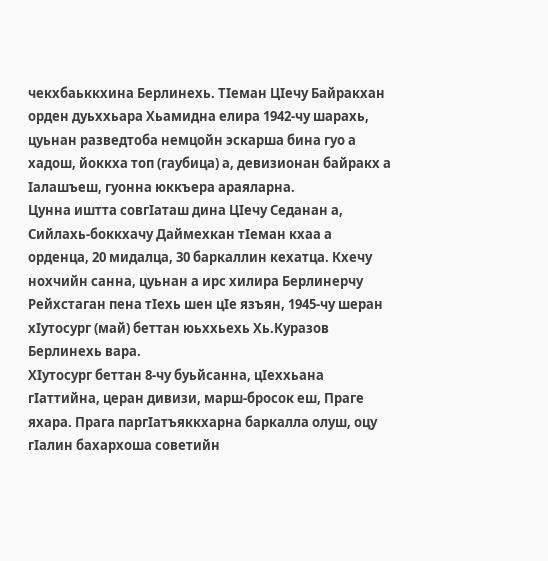чекхбаьккхина Берлинехь. ТIеман ЦIечу Байракхан орден дуьххьара Хьамидна елира 1942-чу шарахь, цуьнан разведтоба немцойн эскарша бина гуо а хадош, йоккха топ (гаубица) а, девизионан байракх а Iалашъеш, гуонна юккъера араяларна.
Цунна иштта совгIаташ дина ЦIечу Седанан а, Сийлахь-боккхачу Даймехкан тIеман кхаа а орденца, 20 мидалца, 30 баркаллин кехатца. Кхечу нохчийн санна, цуьнан а ирс хилира Берлинерчу Рейхстаган пена тIехь шен цIе язъян, 1945-чу шеран хIутосург (май) беттан юьххьехь Хь.Куразов Берлинехь вара.
ХIутосург беттан 8-чу буьйсанна, цIеххьана гIаттийна, церан дивизи, марш-бросок еш, Праге яхара. Прага паргIатъяккхарна баркалла олуш, оцу гIалин бахархоша советийн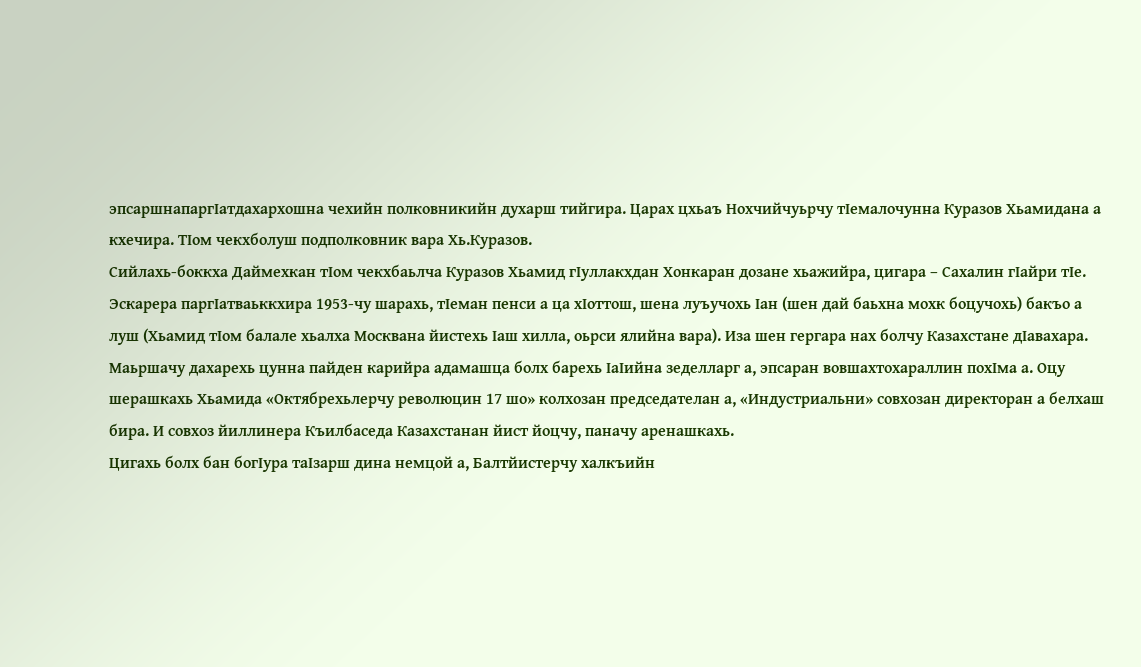эпсаршнапаргIатдахархошна чехийн полковникийн духарш тийгира. Царах цхьаъ Нохчийчуьрчу тIемалочунна Куразов Хьамидана а кхечира. ТIом чекхболуш подполковник вара Хь.Куразов.
Сийлахь-боккха Даймехкан тIом чекхбаьлча Куразов Хьамид гIуллакхдан Хонкаран дозане хьажийра, цигара – Сахалин гIайри тIе. Эскарера паргIатваьккхира 1953-чу шарахь, тIеман пенси а ца хIоттош, шена луъучохь Iан (шен дай баьхна мохк боцучохь) бакъо а луш (Хьамид тIом балале хьалха Москвана йистехь Iаш хилла, оьрси ялийна вара). Иза шен гергара нах болчу Казахстане дIавахара.
Маьршачу дахарехь цунна пайден карийра адамашца болх барехь IаIийна зеделларг а, эпсаран вовшахтохараллин похIма а. Оцу шерашкахь Хьамида «Октябрехьлерчу революцин 17 шо» колхозан председателан а, «Индустриальни» совхозан директоран а белхаш бира. И совхоз йиллинера Къилбаседа Казахстанан йист йоцчу, паначу аренашкахь.
Цигахь болх бан богIура таIзарш дина немцой а, Балтйистерчу халкъийн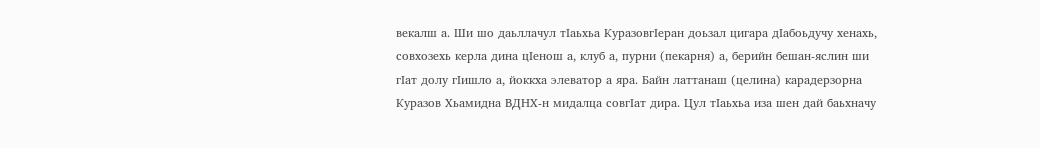векалш а. Ши шо даьллачул тIаьхьа КуразовгIеран доьзал цигара дIабоьдучу хенахь, совхозехь керла дина цIенош а, клуб а, пурни (пекарня) а, берийн бешан-яслин ши гIат долу гIишло а, йоккха элеватор а яра. Байн латтанаш (целина) карадерзорна Куразов Хьамидна ВДНХ-н мидалца совгIат дира. Цул тIаьхьа иза шен дай баьхначу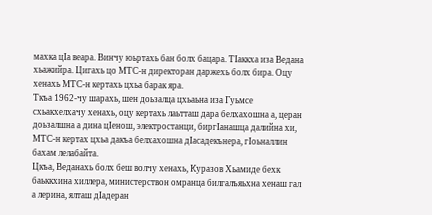махка цIа веара. Винчу юьртахь бан болх бацара. ТIаккха иза Ведана хьажийра. Цигахь цо МТС-н директоран даржехь болх бира. Оцу хенахь МТС-н кертахь цхьа барак яра.
Ткъа 1962-чу шарахь, шен доьзалца цхьаьна иза Гуьмсе схьакхелхачу хенахь, оцу кертахь лаьтташ дара белхахошна а, церан доьзалшна а дина цIенош, электростанци, биргIанашца далийна хи, МТС-н кертах цхьа дакъа белхахошна дIасадекънера, гIоьналлин бахам лелабайта.
Цкъа, Веданахь болх беш волчу хенахь, Куразов Хьамиде бехк баьккхина хиллера, министерствон омранца билгалъяьхна хенаш гал а лерина, ялташ дIадеран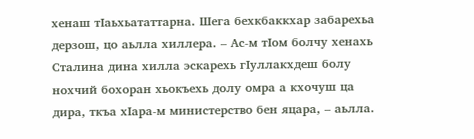хенаш тIаьхьататтарна. Шега бехкбаккхар забарехьа дерзош, цо аьлла хиллера. – Ас-м тIом болчу хенахь Сталина дина хилла эскарехь гIуллакхдеш болу нохчий бохоран хьокъехь долу омра а кхочуш ца дира, ткъа хIара-м министерство бен яцара, – аьлла.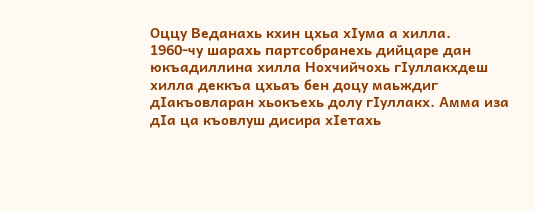Оццу Веданахь кхин цхьа хIума а хилла.
1960-чу шарахь партсобранехь дийцаре дан юкъадиллина хилла Нохчийчохь гIуллакхдеш хилла деккъа цхьаъ бен доцу маьждиг дIакъовларан хьокъехь долу гIуллакх. Амма иза дIа ца къовлуш дисира хIетахь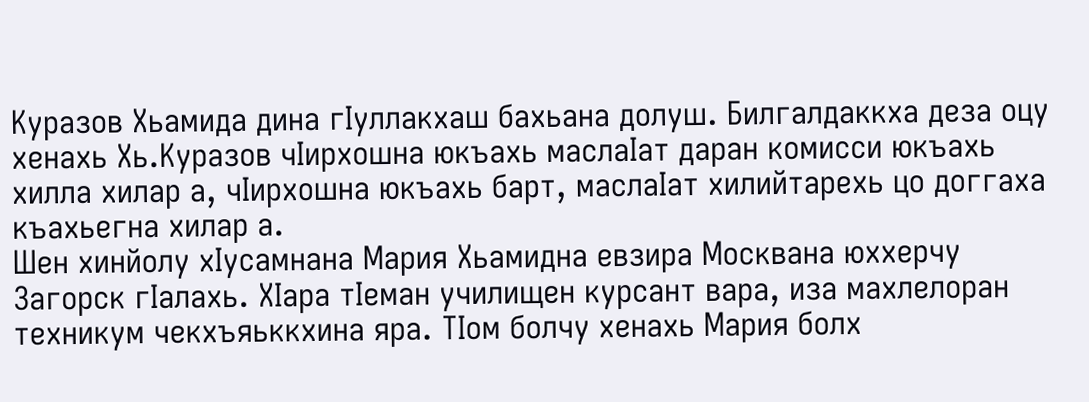Куразов Хьамида дина гIуллакхаш бахьана долуш. Билгалдаккха деза оцу хенахь Хь.Куразов чIирхошна юкъахь маслаIат даран комисси юкъахь хилла хилар а, чIирхошна юкъахь барт, маслаIат хилийтарехь цо доггаха къахьегна хилар а.
Шен хинйолу хIусамнана Мария Хьамидна евзира Москвана юххерчу Загорск гIалахь. ХIара тIеман училищен курсант вара, иза махлелоран техникум чекхъяьккхина яра. ТIом болчу хенахь Мария болх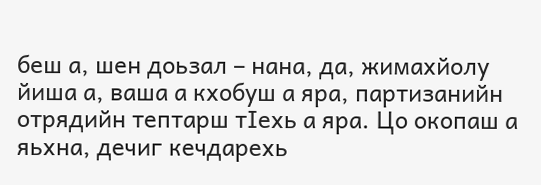беш а, шен доьзал – нана, да, жимахйолу йиша а, ваша а кхобуш а яра, партизанийн отрядийн тептарш тIехь а яра. Цо окопаш а яьхна, дечиг кечдарехь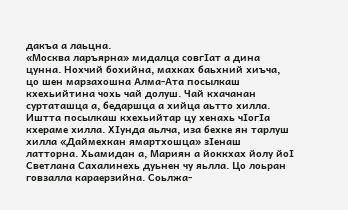дакъа а лаьцна.
«Москва ларъярна» мидалца совгIат а дина цунна. Нохчий бохийна, махках баьхний хиъча, цо шен марзахошна Алма-Ата посылкаш кхехьийтина чохь чай долуш. Чай кхачанан суртаташца а, бедаршца а хийца аьтто хилла. Иштта посылкаш кхехьийтар цу хенахь чIогIа кхераме хилла. ХIунда аьлча, иза бехке ян тарлуш хилла «Даймехкан ямартхошца» зIенаш латторна. Хьамидан а, Мариян а йоккхах йолу йоI Светлана Сахалинехь дуьнен чу яьлла. Цо лоьран говзалла караерзийна. Соьлжа-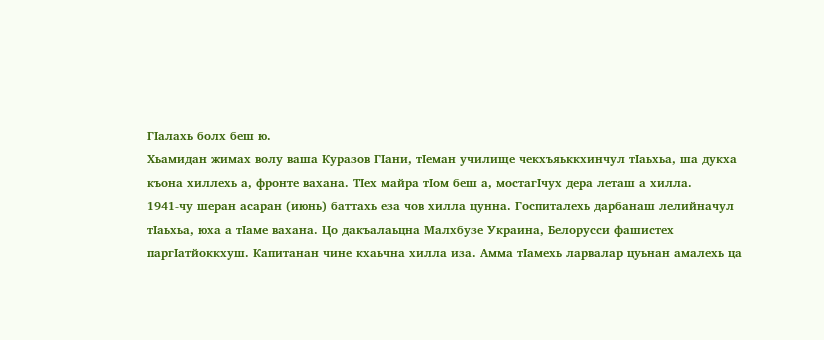ГIалахь болх беш ю.
Хьамидан жимах волу ваша Куразов ГIани, тIеман училище чекхъяьккхинчул тIаьхьа, ша дукха къона хиллехь а, фронте вахана. ТIех майра тIом беш а, мостагIчух дера леташ а хилла.
1941-чу шеран асаран (июнь) баттахь еза чов хилла цунна. Госпиталехь дарбанаш лелийначул тIаьхьа, юха а тIаме вахана. Цо дакъалаьцна Малхбузе Украина, Белорусси фашистех паргIатйоккхуш. Капитанан чине кхаьчна хилла иза. Амма тIамехь ларвалар цуьнан амалехь ца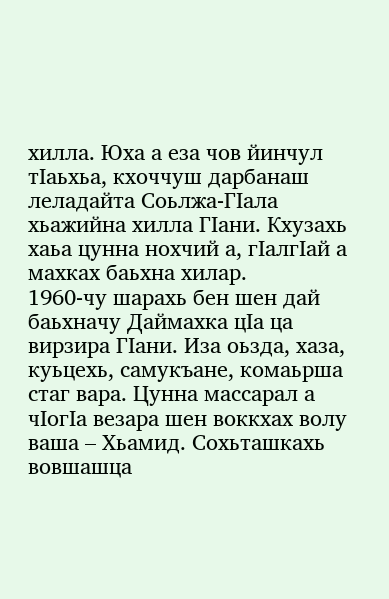хилла. Юха а еза чов йинчул тIаьхьа, кхоччуш дарбанаш леладайта Соьлжа-ГIала хьажийна хилла ГIани. Кхузахь хаьа цунна нохчий а, гIалгIай а махках баьхна хилар.
1960-чу шарахь бен шен дай баьхначу Даймахка цIа ца вирзира ГIани. Иза оьзда, хаза, куьцехь, самукъане, комаьрша стаг вара. Цунна массарал а чIогIа везара шен воккхах волу ваша – Хьамид. Сохьташкахь вовшашца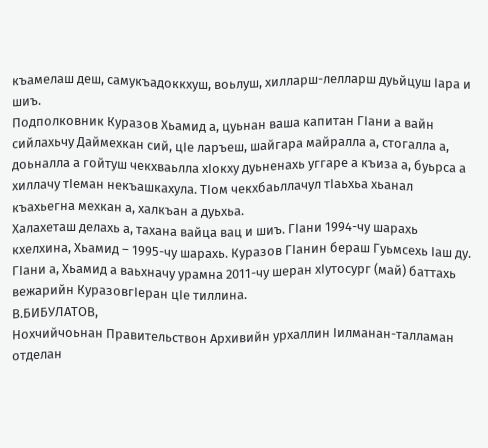къамелаш деш, самукъадоккхуш, воьлуш, хилларш-лелларш дуьйцуш Iара и шиъ.
Подполковник Куразов Хьамид а, цуьнан ваша капитан ГIани а вайн сийлахьчу Даймехкан сий, цIе ларъеш, шайгара майралла а, стогалла а, доьналла а гойтуш чекхваьлла хIокху дуьненахь уггаре а къиза а, буьрса а хиллачу тIеман некъашкахула. ТIом чекхбаьллачул тIаьхьа хьанал къахьегна мехкан а, халкъан а дуьхьа.
Халахеташ делахь а, тахана вайца вац и шиъ. ГIани 1994-чу шарахь кхелхина, Хьамид – 1995-чу шарахь. Куразов ГIанин бераш Гуьмсехь Iаш ду. ГIани а, Хьамид а ваьхначу урамна 2011-чу шеран хIутосург (май) баттахь вежарийн КуразовгIеран цIе тиллина.
В.БИБУЛАТОВ,
Нохчийчоьнан Правительствон Архивийн урхаллин Iилманан-талламан отделан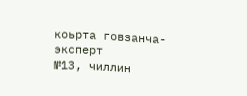коьрта говзанча-эксперт
№13, чиллин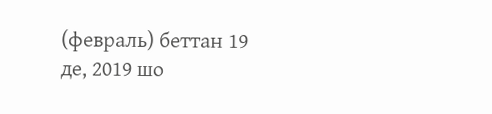(февраль) беттан 19 де, 2019 шо